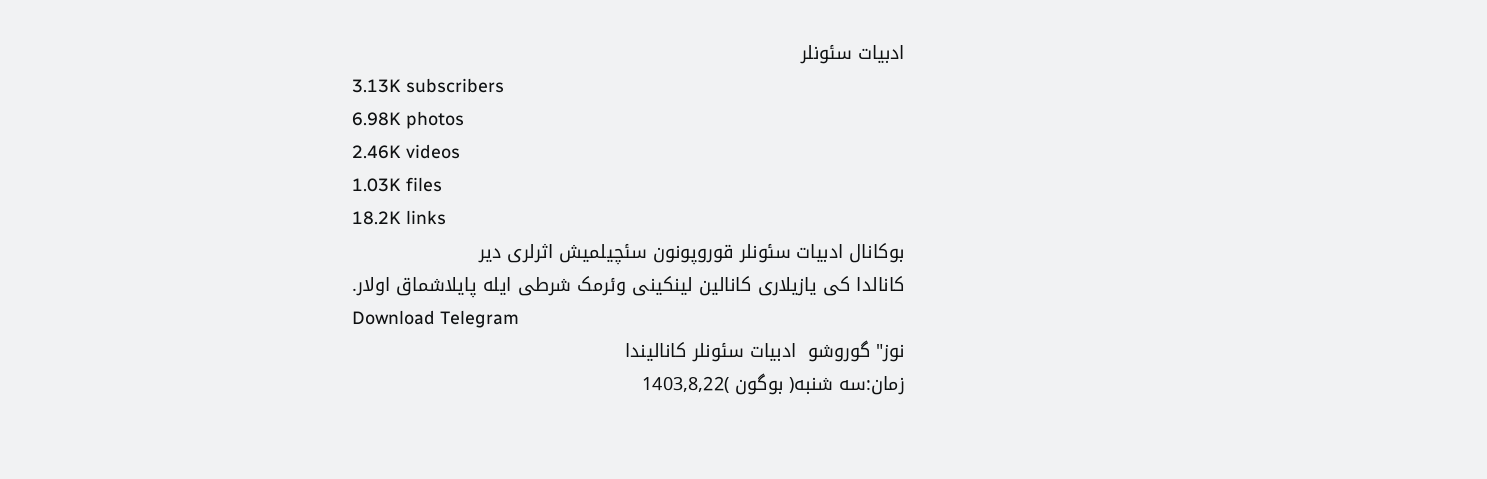ادبیات سئونلر
3.13K subscribers
6.98K photos
2.46K videos
1.03K files
18.2K links
بوکانال ادبیات سئونلر قوروپونون سئچیلمیش اثرلری دیر
کانالدا کی یازیلاری کانالین لینکینی وئرمک شرطی ایله پایلاشماق اولار.
Download Telegram
نوز" گوروشو  ادبیات سئونلر کانالیندا
زمان:سه شنبه( بوگون )1403,8,22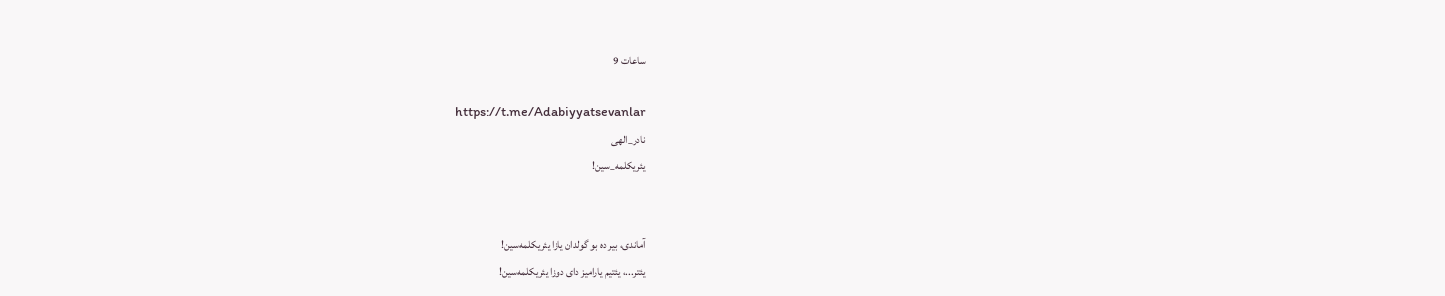ساعات 9

https://t.me/Adabiyyatsevanlar
نادر_الهی
یئریکلمه_سین!


آماندی، بیر ده بو گولدان یازا یئریکلمه‌سین!
یئتر...، یئتیم یارامیز دای دوزا یئریکلمه‌سین!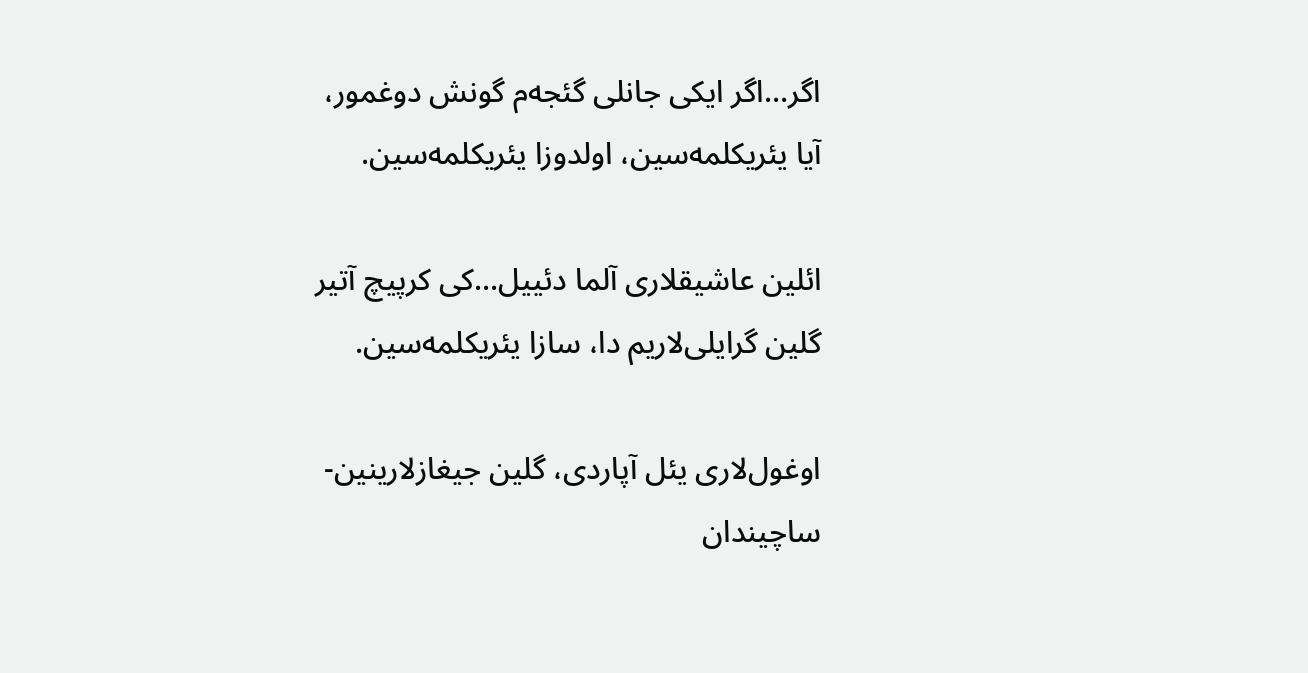اگر...اگر ایکی جانلی گئجه‌م گونش دوغمور،
آیا یئریکلمه‌سین، اولدوزا یئریکلمه‌سین.

ائلین عاشیقلاری آلما دئییل...کی کرپیچ آتیر
گلین گرایلی‌لاریم دا، سازا یئریکلمه‌سین.

اوغول‌لاری یئل آپاردی، گلین جیغازلارینین-
ساچیندان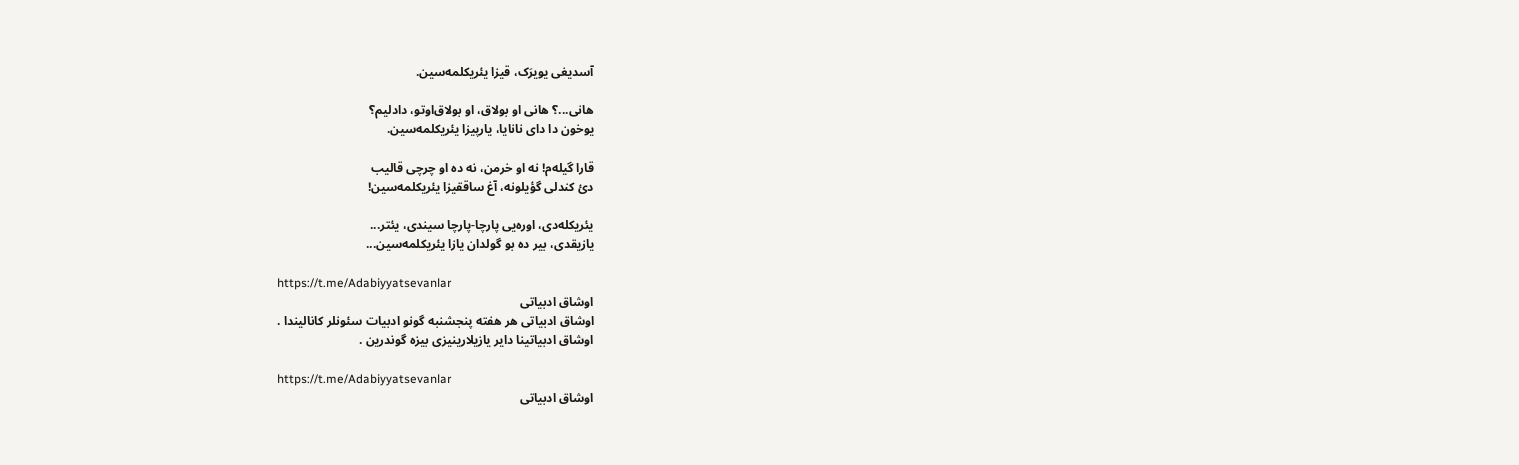آسدیغی یویرَ‌ک، قیزا یئریکلمه‌سین.

هانی...؟ هانی او بولاق، او بولاق‌اوتو، دادلیم؟
یوخون دا دای نانایا، یارپیزا یئریکلمه‌سین.

قارا گیله‌م! نه او خرمن، نه ده او چرچی قالیب
دئ کندلی گؤیلونه، آغ ساققیزا یئریکلمه‌سین!

یئریکله‌دی، اوره‌یی پارچا-پارچا سیندی، یئتر...
یازیقدی، بیر ده بو گولدان یازا یئریکلمه‌سین...

https://t.me/Adabiyyatsevanlar
اوشاق ادبیاتی
اوشاق ادبیاتی هر هفته پنجشنبه گونو ادبیات سئونلر کانالیندا .
اوشاق ادبیاتینا دایر یازیلارینیزی بیزه گوندرین .

https://t.me/Adabiyyatsevanlar
اوشاق ادبیاتی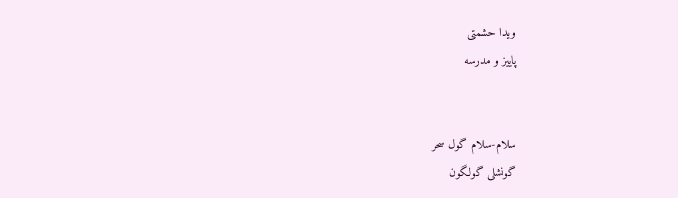ویدا حشمتی
پاییز و مدرسه


سلام-سلام گول سحر
گونشلی گولگون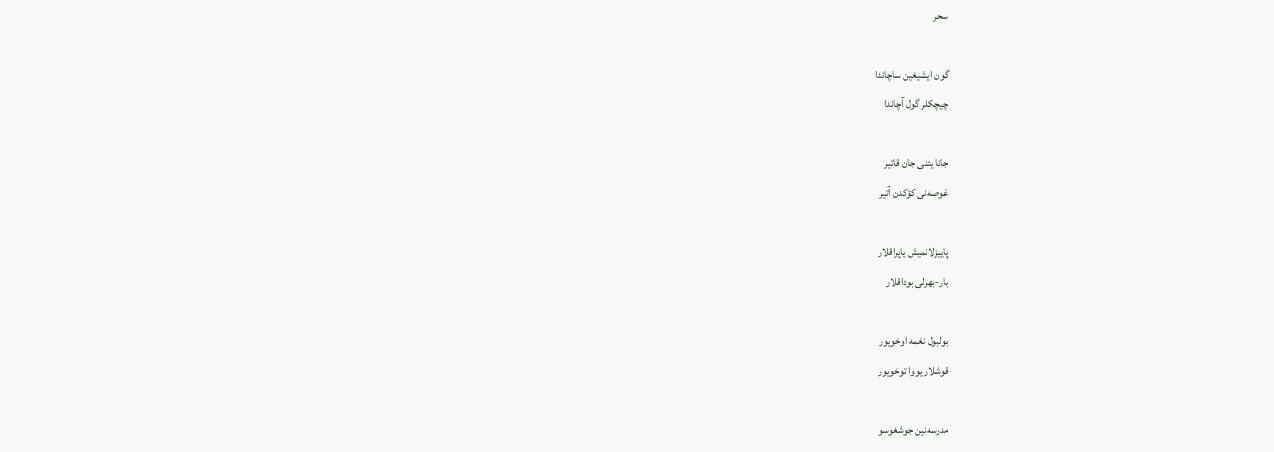سحر

گون ایشیغین ساچاندا
چیچکلر گول آچاندا

جانا یئنی جان قاتیر
غوصه‌نی کؤکدن آتیر

پاییزلانمیش یاپراقلار
بار-بهرلی بوداقلار

بولبول نغمه‌ اوخویور
قوشلار یووا توخویور

مدرسه‌نین جوشغوسو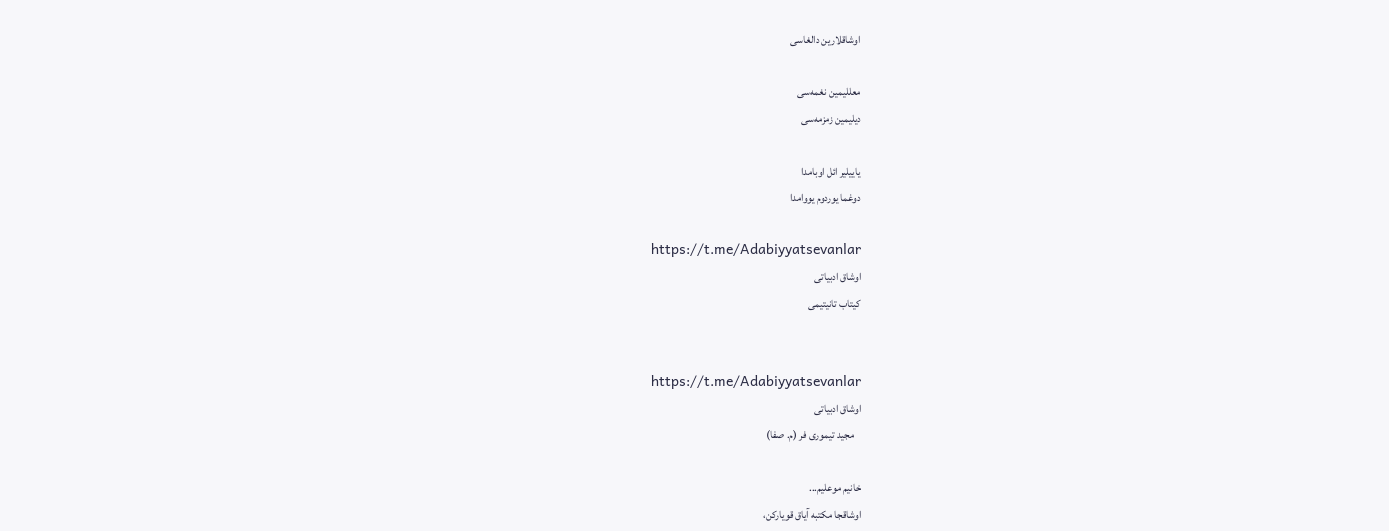اوشاقلارین دالغاسی

معللیمین نغمه‌سی
دیلیمین زمزمه‌سی

یاییلیر ائل اوبامدا
دوغما یوردوم یووامدا

https://t.me/Adabiyyatsevanlar
اوشاق ادبیاتی
کیتاب تانیتیمی


https://t.me/Adabiyyatsevanlar
اوشاق ادبیاتی
   مجید تیموری فر (م. صفا)

خانیم موعلیم...
اوشاقجا مکتبه آیاق قویارکن،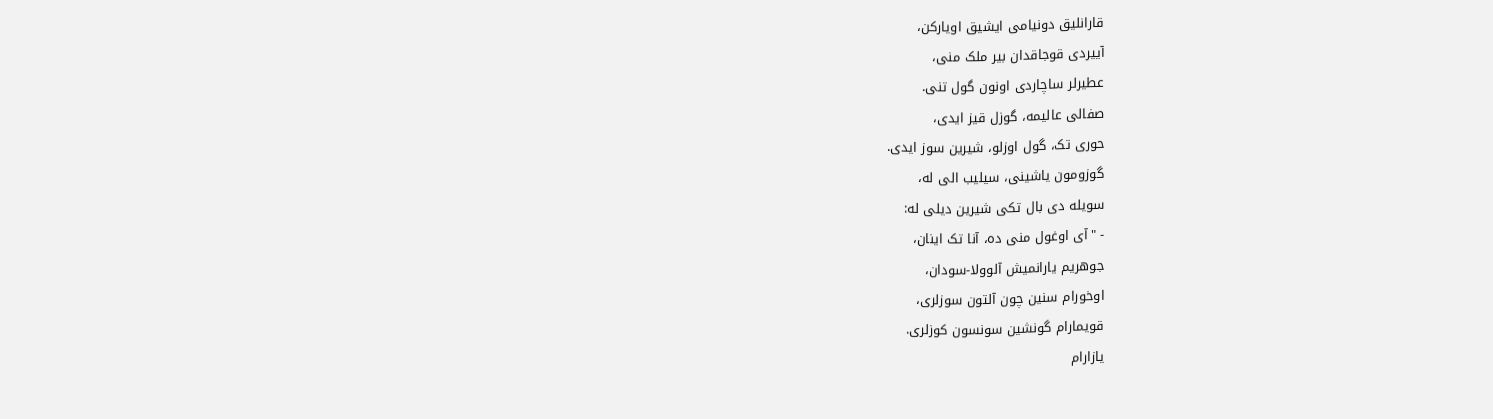قارانلیق دونیامی ایشیق اویارکن،
آییردی قوجاقدان بیر ملک منی،
عطیرلر ساچاردی اونون گول تنی.
صفالی عالیمه، گوزل قیز ایدی،
حوری تک، گول اوزلو، شیرین سوز ایدی.
گوزومون یاشینی، سیلیب الی له،
سویله دی بال تکی شیرین دیلی له:
- "آی اوغول منی ده، آنا تک اینان،
جوهریم یارانمیش آلوولا-سودان،
اوخورام سنین چون آلتون سوزلری،
قویمارام گونشین سونسون کوزلری.
یازارام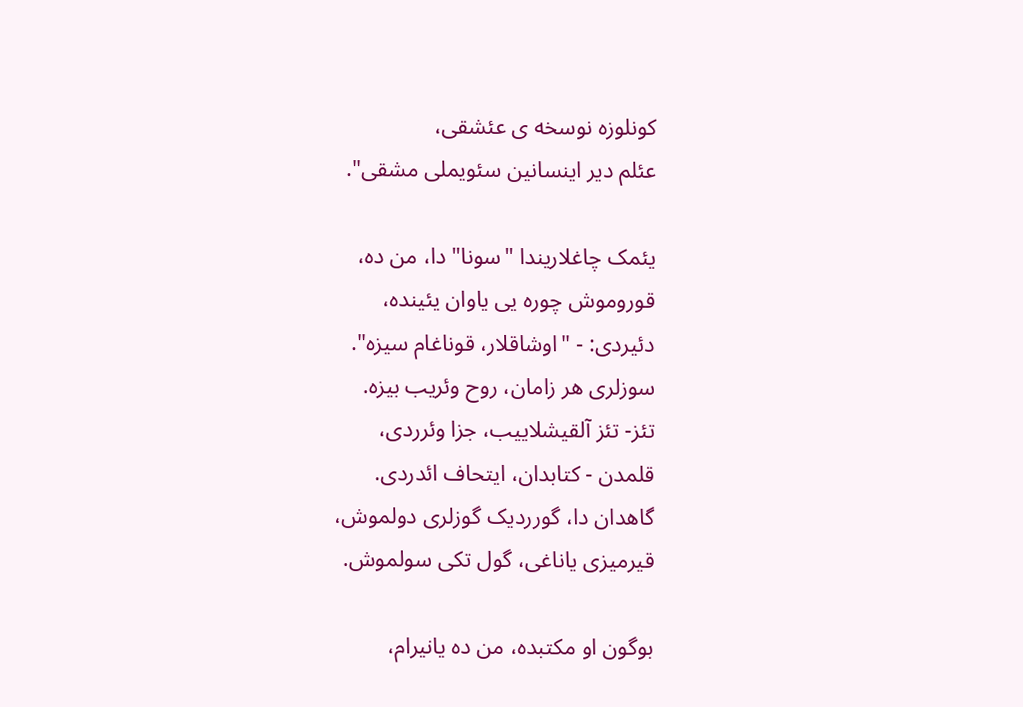کونلوزه نوسخه ی عئشقی،
عئلم دیر اینسانین سئویملی مشقی".

یئمک چاغلاریندا "سونا" دا، من ده،
قوروموش چوره یی یاوان یئینده،
دئیردی: - "اوشاقلار، قوناغام سیزه".
سوزلری هر زامان، روح وئریب بیزه.
تئز- تئز آلقیشلاییب، جزا وئرردی،
قلمدن - کتابدان، ایتحاف ائدردی.
گاهدان دا، گورردیک گوزلری دولموش،
قیرمیزی یاناغی، گول تکی سولموش.

بوگون او مکتبده، من ده یانیرام،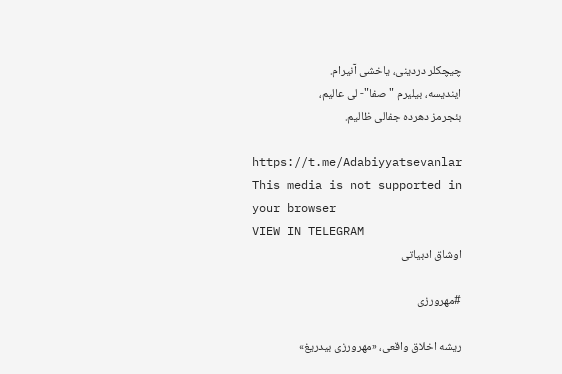چیچکلر دردینی، یاخشی آنیرام.
ایندیسه، بیلیرم "صفا"- لی عالیم،
بئجرمز دهرده جفالی ظالیم.

https://t.me/Adabiyyatsevanlar
This media is not supported in your browser
VIEW IN TELEGRAM
اوشاق ادبیاتی

#مهرورزی

ریشه اخلاق واقعی، «مهرورزی بیدریغ»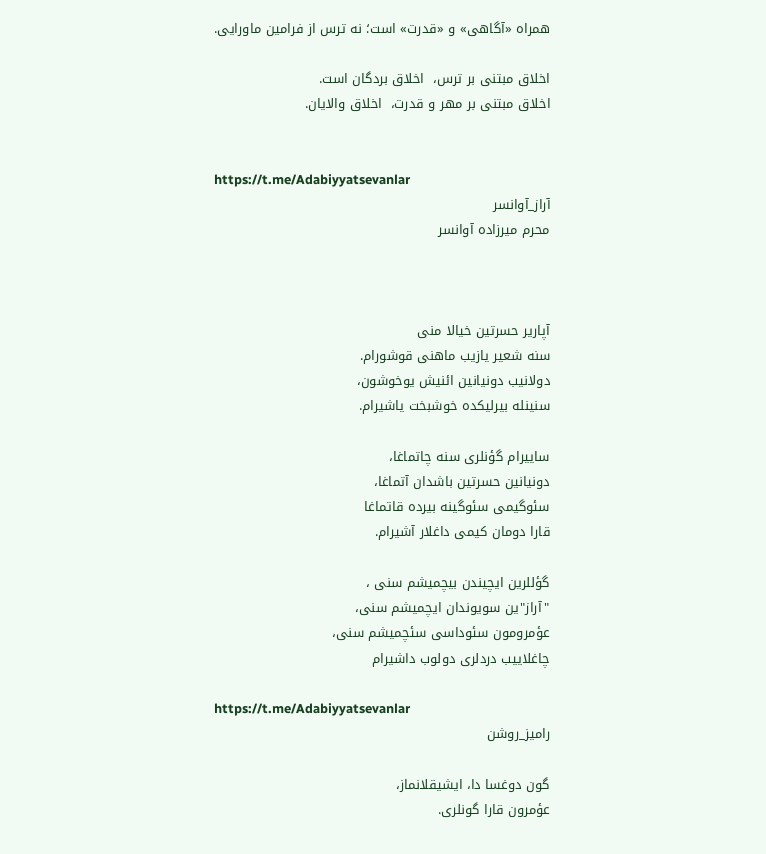همراه «آگاهی» و «قدرت» است؛ نه ترس از فرامین ماورایی.

اخلاق مبتنی بر ترس،  اخلاق بردگان است.
اخلاق مبتنی بر مهر و قدرت،  اخلاق والایان.


https://t.me/Adabiyyatsevanlar
آراز_آوانسر
محرم میرزاده آوانسر



آپاریر حسرتین خیالا منی
سنه شعیر یازیب ماهنی قوشورام.
دولانیب دونیانین ائنیش یوخوشون،
سنینله بیرلیکده خوشبخت یاشیرام.

ساییرام گؤنلری سنه چاتماغا،
دونیانین حسرتین باشدان آتماغا،
سئوگیمی سئوگینه بیرده قاتماغا
قارا دومان کیمی داغلار آشیرام.

گؤللرین ایچیندن بیچمیشم سنی ،
"آراز"ین سویوندان ایچمیشم سنی،
عؤمرومون سئوداسی سئچمیشم سنی،
چاغلاییب دردلری دولوب داشیرام

https://t.me/Adabiyyatsevanlar
رامیز_روشن

گون دوغسا دا، ایشیقلانماز،
عؤمرون قارا گونلری.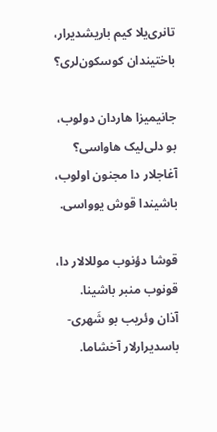تانری‌یلا کیم باریشدیرار،
باختیندان کوسکون‌لری؟

جانیمیزا هاردان دولوب،
بو دلی‌لیک هاواسی؟
آغاجلار دا مجنون اولوب،
باشیندا قوش یوواسی.

قوشا دؤنوب موللالار دا،
قونوب منبر باشینا.
آذان وئریب بو شَهری-
باسدیرارلار آخشاما.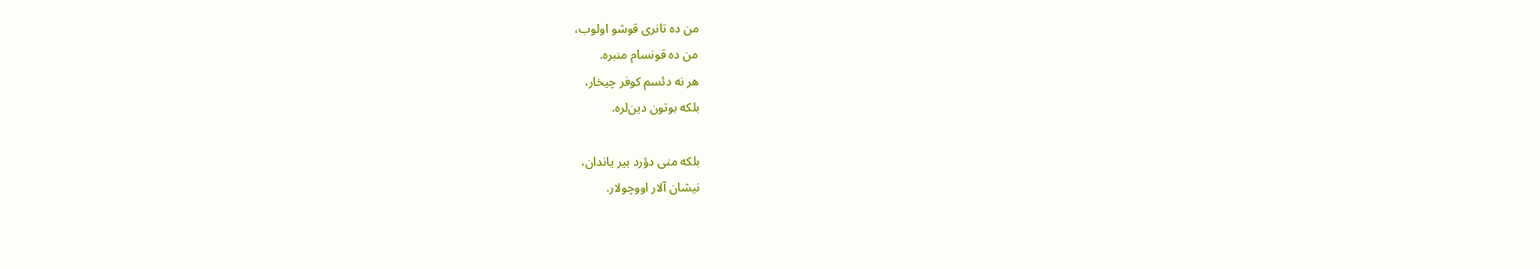من ده تانری قوشو اولوب،
من ده قونسام منبره.
هر نه دئسم کوفر چیخار،
بلکه بوتون دین‌لره.

بلکه منی دؤرد بیر یاندان،
نیشان آلار اووچولار.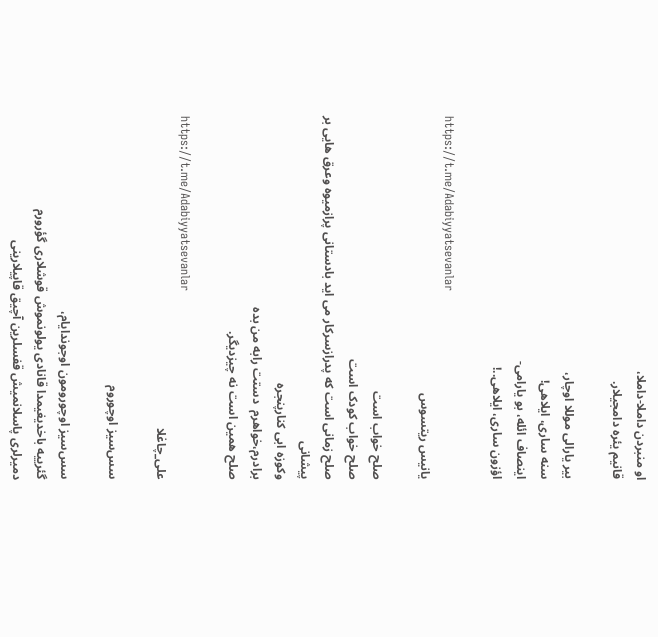او منبردن داملا-داملا،
قانیم یئره دامجیلار.

بیر یارالی موللا اوچار،
سنه ساری، ایلاهی!
اینصاف ائله، بو یارامی-
اؤزون ساری، ایلاهی..!

https://t.me/Adabiyyatsevanlar
یانیس ریتسوس

صلح خواب است
صلح خواب کودک است
صلح زمانی است که پدرازسرکار می اید بادستانی پرازمیوه وعرق هایی بر پیشانی
وکوزه ابی کنارپنجره
برادرم،خواهرم  دستت رابه من بده
صلح همین است نه چیزدیگر.

https://t.me/Adabiyyatsevanlar
علی_چاغلا

سس‌سیز اوچوروم

سس‌سیز اوچورومون اوجوندایام،
گئرییه باخدیغیمدا قانادی یولونموش قوشلاری گؤرورم
دمیرلری پاسلانمیش قفسلرین آچیق قاپیلارینی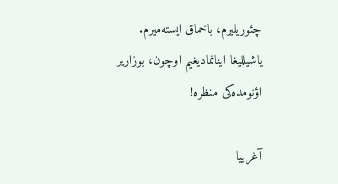چئوریلیرم، باخماق ایسته‌میرم.
یاشیللیغا اینانمادیغیم اوچون، بوزاریر اؤنومده‌کی منظره!

آغرییا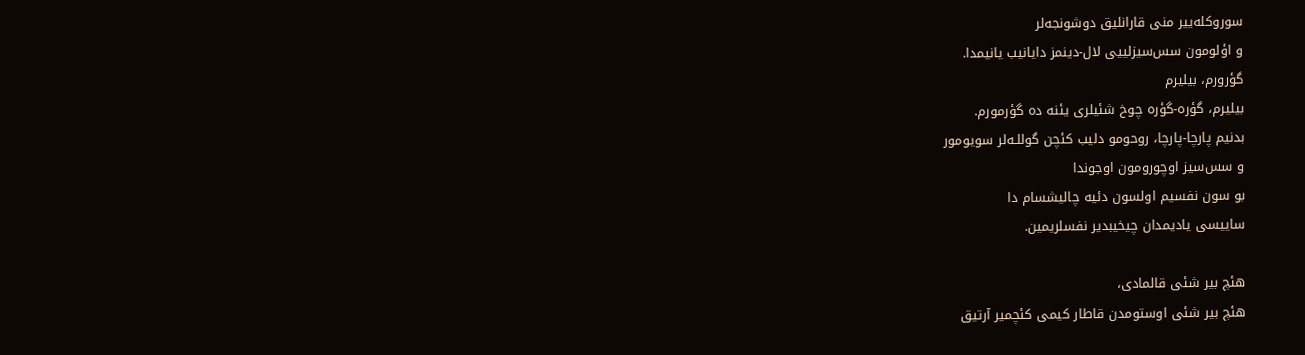سوروکله‌ییر منی قارانلیق‌ دوشونجه‌لر
و اؤلومون سس‌سیزلییی لال-دینمز‌ دایانیب یانیمدا.
گؤرورم، بیلیرم
بیلیرم، گؤره-گؤره چوخ شئیلری یئنه ده گؤرمورم.
بدنیم پارچا-پارچا، روحومو دلیب کئچن گوللـه‌لر سویومور
و سس‌سیز اوچورومون اوجوندا
بو سون نفسیم اولسون دئیه چالیشسام دا
ساییسی یادیمدان چیخیبدیر نفسلریمین.

هئچ بیر شئی قالمادی،
هئچ بیر شئی اوستومدن قاطار کیمی کئچمیر آرتیق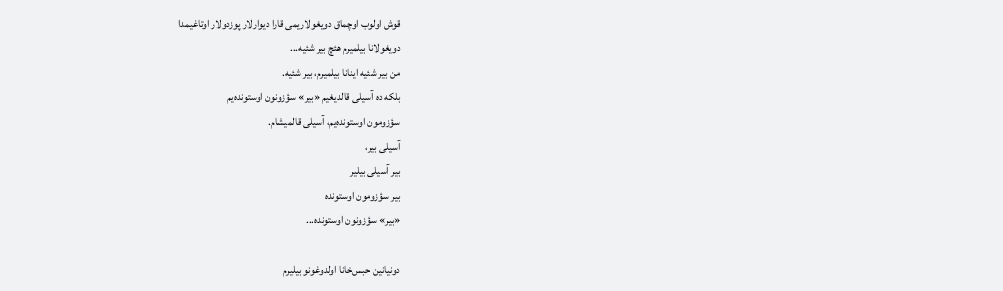قوش اولوب اوچماق‌ دویغولاریمی قارا دیوارلار پوزدولار اوتاغیمدا
دویغولانا بیلمیرم هئچ بیر شئیه...
من بیر شئیه اینانا بیلمیرم، بیر شئیه.
بلکه ده آسیلی قالدیغیم «بیر» سؤزونون اوستونده‌یم
سؤزومون اوستونده‌یم، آسیلی قالمیشام.
آسیلی بیر،
بیر آسیلی بیلیر
بیر سؤزومون اوستونده
«بیر» سؤزونون اوستونده...

دونیانین حبس‌خانا اولدوغونو بیلیرم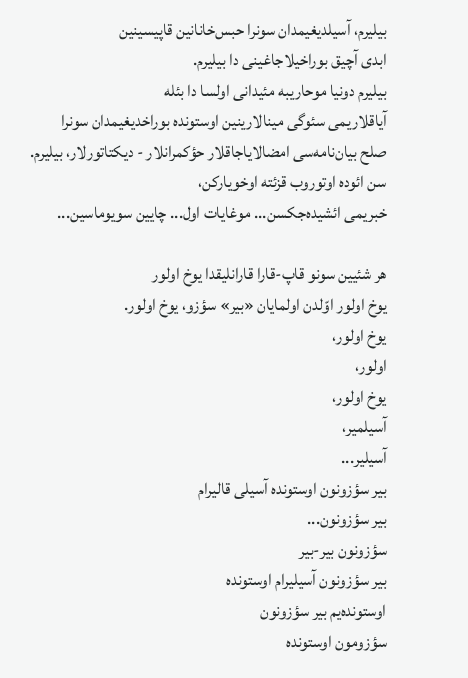بیلیرم، آسیلدیغیمدان سونرا حبس‌خانانین قاپیسینین
ابدی آچیق بوراخیلاجاغینی دا بیلیرم.
بیلیرم دونیا موحاریبه مئیدانی اولسا دا بئله
آیاقلاریمی سئوگی مینالارینین اوستونده بوراخدیغیمدان سونرا
صلح بیان‌نامه‌سی امضالایاجاقلار حؤکمرانلار - دیکتاتورلار، بیلیرم.
سن ائوده اوتوروب قزئته اوخویارکن،
خبریمی ائشیده‌جکسن... موغایات اول... چایین سویوماسین...

هر شئیین سونو قاپ-قارا قارانلیقدا یوخ اولور
یوخ اولور اوّلدن اولمایان «بیر» سؤزو، یوخ اولور.
یوخ اولور،
اولور،
یوخ اولور،
آسیلمیر،
آسیلیر...
بیر سؤزونون اوستونده آسیلی قالیرام
بیر سؤزونون...
سؤزونون بیر-بیر
بیر سؤزونون آسیلیرام اوستونده
اوستونده‌یم بیر سؤزونون
سؤزومون اوستونده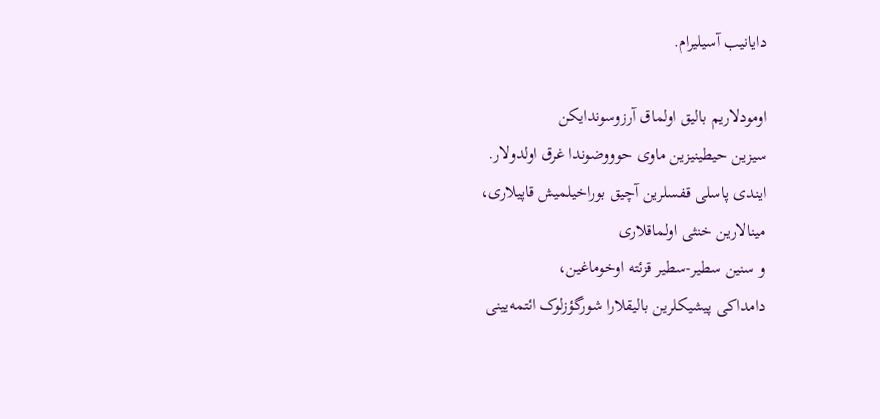دایانیب آسیلیرام.

اومودلاریم بالیق اولماق آرزوسوندایکن
سیزین حیطینیزین ماوی حوووضوندا غرق اولدولار.
ایندی پاسلی قفسلرین آچیق بوراخیلمیش قاپیلاری،
مینالارین خنثی اولماقلاری
و سنین سطیر-سطیر قزئته اوخوماغین،
دامداکی پیشیکلرین بالیقلارا شورگؤزلوک ائتمه‌یینی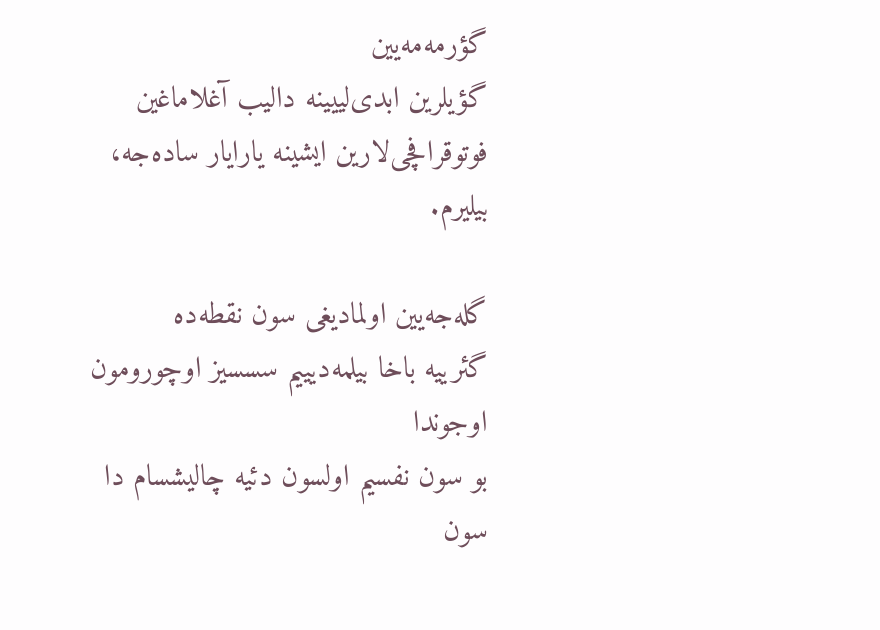گؤرمه‌مه‌یین
گؤیلرین ابدی‌لییینه دالیب آغلاماغین
فوتوقرافچی‌لارین ایشینه یارایار ساده‌جه، بیلیرم.

گله‌جه‌یین اولمادیغی سون نقطه‌ده
گئرییه باخا بیلمه‌دیییم سسسیز اوچورومون اوجوندا
بو سون نفسیم اولسون دئیه چالیشسام دا
سون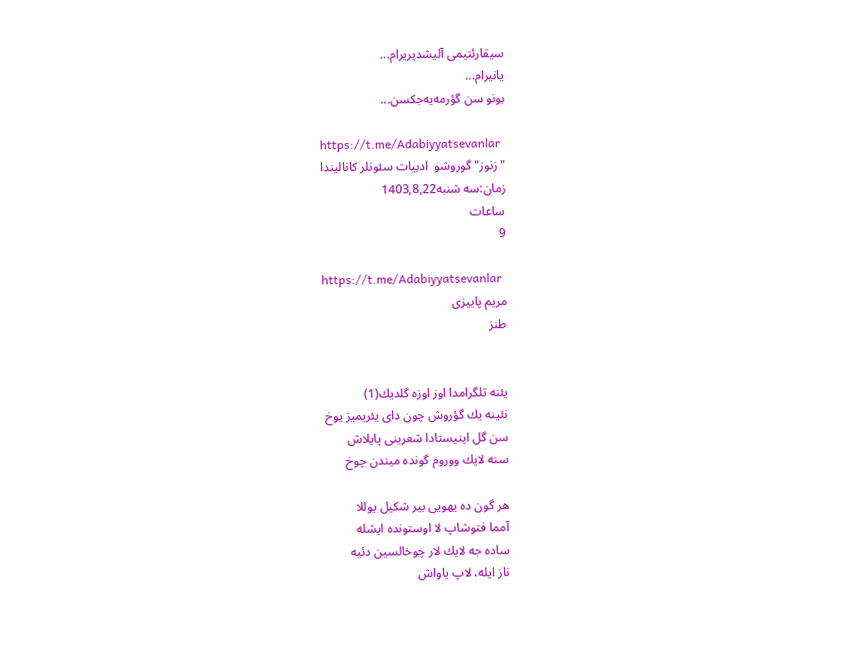سیقارئتیمی آلیشدیریرام...
یانیرام...
بونو سن گؤرمه‌یه‌جکسن...

https://t.me/Adabiyyatsevanlar
"زنوز" گوروشو  ادبیات سئونلر کانالیندا
زمان:سه شنبه1403,8,22
ساعات
9

https://t.me/Adabiyyatsevanlar
مریم پاییزی
طنز


يئنه تلگرامدا اوز اوزه گلديك(1)
نئينه يك گؤروش چون داى يئريميز يوخ
سن گل اينيستادا شعرينى پايلاش
سنه لايك ووروم گونده میندن چوخ

هر گون ده يهويى بير شكيل يوللا
آمما فتوشاپ لا اوستونده ايشله
ساده جه لايك لار چوخالسين دئيه
ناز ايله، لاپ ياواش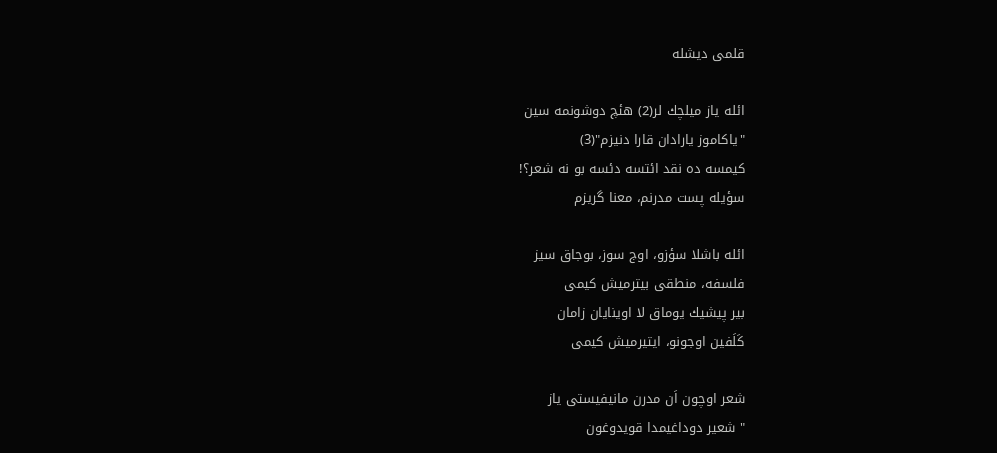قلمی ديشله

ائله ياز ميلچك لر(2) هئچ دوشونمه سين
"یاکاموز یارادان قارا دنیزم"(3)
کیمسه ده نقد ائتسه دئسه بو نه شعر؟!
سؤيله پست مدرنم، معنا گريزم

ائله باشلا سؤزو، اوج سوز، بوجاق سيز
فلسفه، منطقى بيترميش كيمى
بير پيشيك يوماق لا اوينايان زامان
كَلَفين اوجونو، ايتيرميش كيمى

شعر اوچون اَن مدرن مانيفيستى ياز
" شعير دوداغيمدا قويدوغون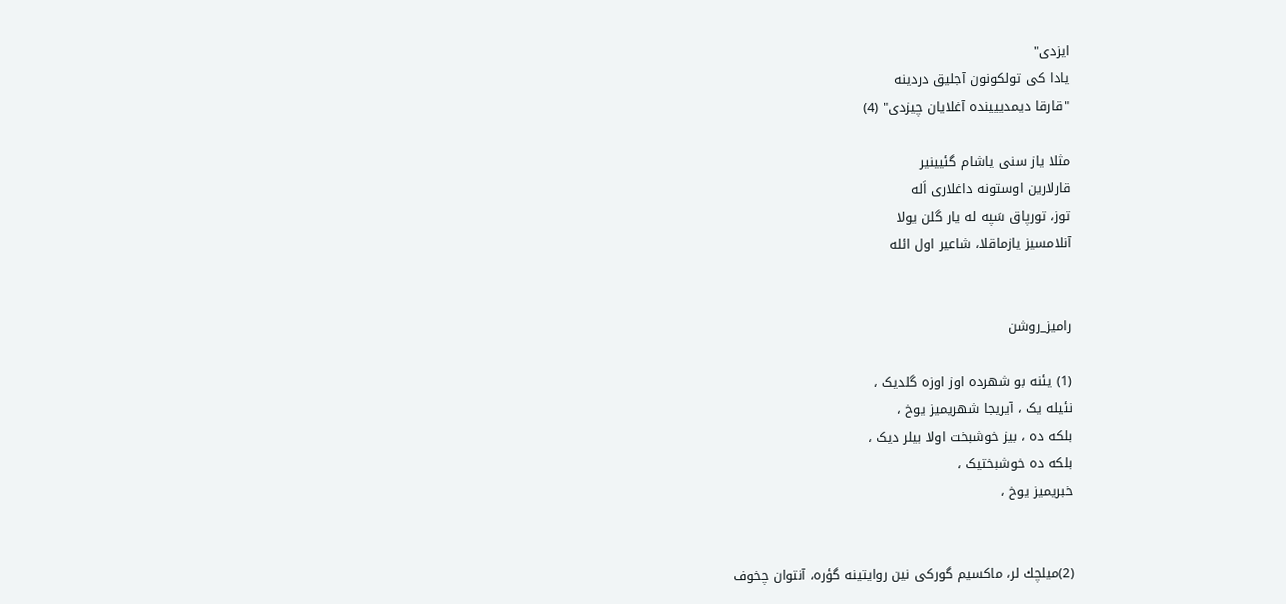ايزدى"
يادا كى تولكونون آجليق دردينه
"قارقا ديمدييینده آغلايان چيزدى" (4)

مثلا ياز سنى یاشام گئيينير
قارلارین اوستونه داغلارى اَله
توز، تورپاق سَپه له يار گلن يولا
آنلامسیز يازماقلا، شاعير اول ائله


راميز_روشن

(1) یئنه بو شهرده اوز اوزه گلدیک ،
نئیله یک ، آیريجا شهریمیز یوخ ،
بلکه ده ، بیز خوشبخت اولا بیلر دیک ،
بلکه ده خوشبختیک ،
خبریمیز یوخ ،


(2)ميلچك لر، ماكسيم گوركى نين روايتينه گؤره، آنتوان چخوف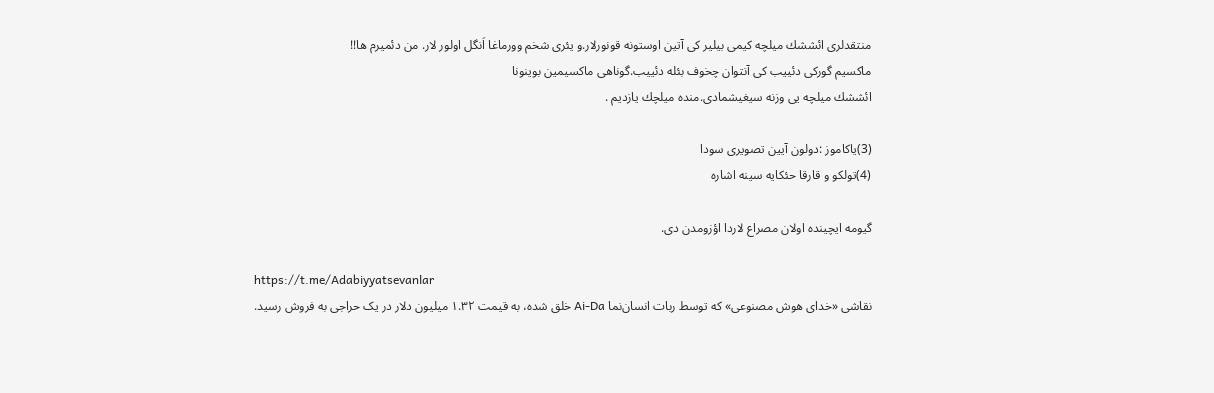منتقدلرى ائششك ميلچه كيمى بيلير كى آتين اوستونه قونورلار.و يئرى شخم وورماغا اَنگل اولور لار. من دئميرم ها!!
ماكسيم گوركى دئييب كى آنتوان چخوف بئله دئييب.گوناهى ماكسيمين بوينونا
ائششك ميلچه يى وزنه سيغيشمادى.منده ميلچك يازديم .

(3)یاکاموز :دولون آیین تصویری سودا
(4)تولکو و قارقا حئکایه سینه اشاره

گیومه ایچینده اولان مصراع لاردا اؤزومدن دی.

https://t.me/Adabiyyatsevanlar
نقاشی «خدای هوش مصنوعی» که توسط ربات انسان‌نما Ai-Da خلق شده، به قیمت ۱.۳۲ میلیون دلار در یک حراجی به فروش رسید.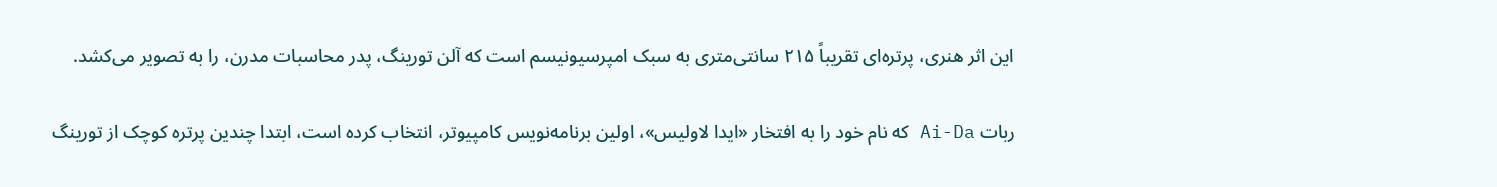این اثر هنری، پرتره‌ای تقریباً ۲۱۵ سانتی‌متری به سبک امپرسیونیسم است که آلن تورینگ، پدر محاسبات مدرن، را به تصویر می‌کشد.

ربات Ai-Da که نام خود را به افتخار «ایدا لاولیس»، اولین برنامه‌نویس کامپیوتر، انتخاب کرده است، ابتدا چندین پرتره کوچک از تورینگ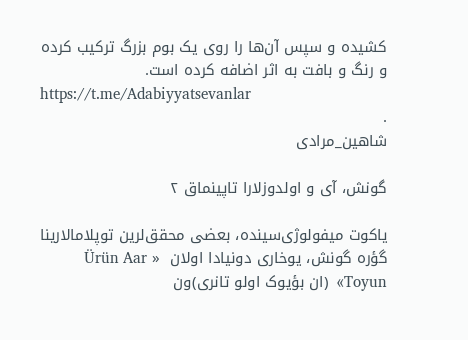کشیده و سپس آن‌ها را روی یک بوم بزرگ ترکیب کرده و رنگ و بافت به اثر اضافه کرده است.
https://t.me/Adabiyyatsevanlar
.
شاهین‌_مرادی

گونش، آی و اولدوزلارا تاپینماق ۲

یاکوت میفولوژی‌سینده، بعضی محقق‌لرین توپلامالارینا گؤره گونش، یوخاری دونیادا اولان  « Ürün Aar Toyun»  (ان بؤیوک اولو تانری)ون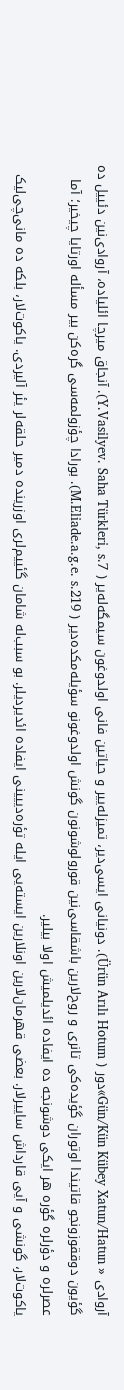آروادی « Gün/Kün Kübey Xatun/Hatun»دور ( Ürün Arılı Hotum). دونیانی ایسی‌دیر، تمیزله‌ییر و حیاتین فانی اولدوغون سیمگه‌له‌یر‌ ( Y.Vasilyev. Saha Türkleri, s.7). آنجاق میرچا ائلیاده، آروادی‌نین دئییل ده گؤیون دوققوزونجو قاتیندا اوتوران گؤیده‌کی تانری و روح‌لارین باشقاسی‌نین قورولوشونون گونش اولدوغونو سؤیله‌مکده‌دیر ( M.Eliade.a.g.e. s.219). بورادا چؤزولمه‌سی گره‌کن بیر مسأله اورتایا چیخیر؛ آما عصرلره و دؤرلره گؤره هر ایکی دوشونجه ده ایفاده ائدیلمیش اولا بیلیر.
یاکوت‌لار، گونشی و آیی قارداش ساییرلار. بعضی قهرمان‌لارین اونلارین ایسته‌یی ایله تؤره‌دییینی ایفاده ائدیردیلر. بو سبب‌له شامان گئییم‌لری اوزرینده دمیر حلقه‌لر یئر آلیردی. یاکوت‌لار، بلکه ده مانی‌چی‌لیک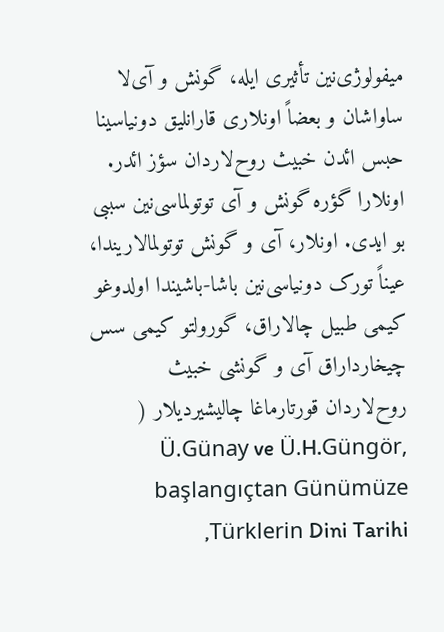میفولوژی‌نین تأثیری ایله، گونش و آی‌لا ساواشان و بعضاً اونلاری قارانلیق دونیاسینا حبس ائدن خبیث روح‌لاردان سؤز ائدر. اونلارا گؤره گونش و آی توتولماسی‌نین سببی بو ایدی. اونلار، آی و گونش توتولمالاریندا، عیناً تورک دونیاسی‌نین باشا-باشیندا اولدوغو کیمی طبیل چالاراق، گورولتو کیمی سس چیخارداراق آی و گونشی خبیث روح‌لاردان قورتارماغا چالیشیردیلار ( Ü.Günay ve Ü.H.Güngör, başlangıçtan Günümüze Türklerin Dini Tarihi,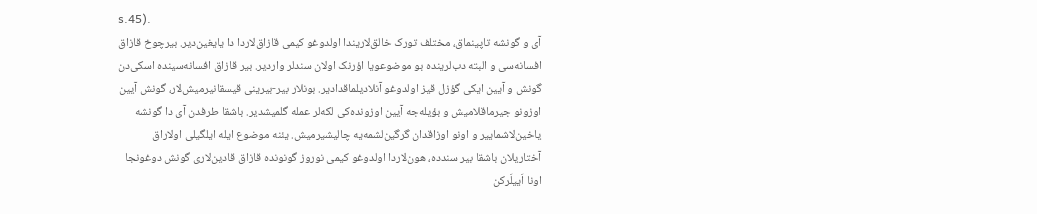s.45).
آی و گونشه تاپینماق، مختلف تورک خالق‌لاریندا اولدوغو کیمی قازاق‌لاردا دا یایغین‌دیر. بیرچوخ قازاق افسانه‌سی و البته دب‌لرینده بو موضوعویا اؤرنک اولان سندلر واردیر. بیر قازاق افسانه‌سینده اسکی‌دن گونش و آیین ایکی گؤزل قیز اولدوغو آنلادیلماقدادیر. بونلار بیر-بیرینی قیسقانیرمیش‌لار، گونش آیین اوزونو جیرماقلامیش و بؤیله‌جه آیین اوزونده‌کی لکه‌لر عمله گلمیشدیر‌. باشقا طرفدن آی دا گونشه یاخین‌لاشماییر و اونو اوزاقدان گرگین‌لشمه‌یه چالیشیرمیش. یئنه موضوع ایله ایلگیلی اولاراق آختاریلان باشقا بیر سندده، هون‌لاردا اولدوغو کیمی نوروز گونونده قازاق قادین‌لاری گونش دوغونجا اونا اَییلَرکن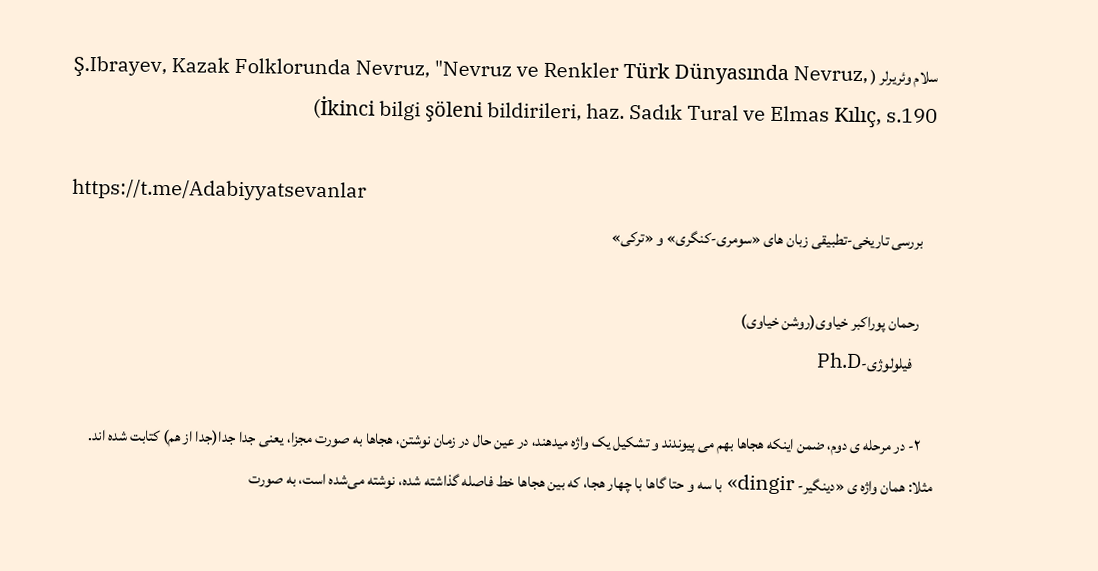سلام وئریرلر ( Ş.Ibrayev, Kazak Folklorunda Nevruz, "Nevruz ve Renkler Türk Dünyasında Nevruz, İkinci bilgi şöleni bildirileri, haz. Sadık Tural ve Elmas Kılıç, s.190)

https://t.me/Adabiyyatsevanlar
    بررسی تاریخی-تطبیقی زبان های «سومری-کنگری» و «ترکی»

     رحمان پوراکبر خیاوی(روشن خیاوی)
       فیلولوژی-Ph.D

    ۲- در مرحله ی دوم، ضمن اینکه هجاها بهم می پیوندند و تشکیل یک واژه میدهند، در عین حال در زمان نوشتن، هجاها به صورت مجزا، یعنی جدا جدا(جدا از هم) کتابت شده اند. مثلا: همان واژه ی «دینگیر- dingir» با سه و حتا گاها با چهار هجا، که بین هجاها خط فاصله گذاشته شده، نوشته می‌شده است، به صورت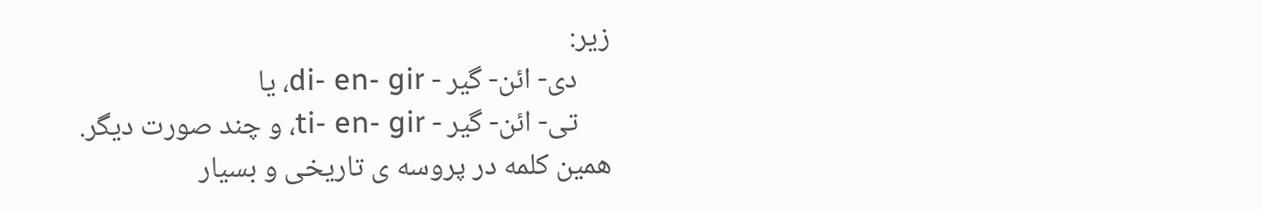زیر:
     دی- ائن- گیر - di- en- gir، یا
     تی- ائن- گیر - ti- en- gir، و چند صورت دیگر. همین کلمه در پروسه ی تاریخی و بسیار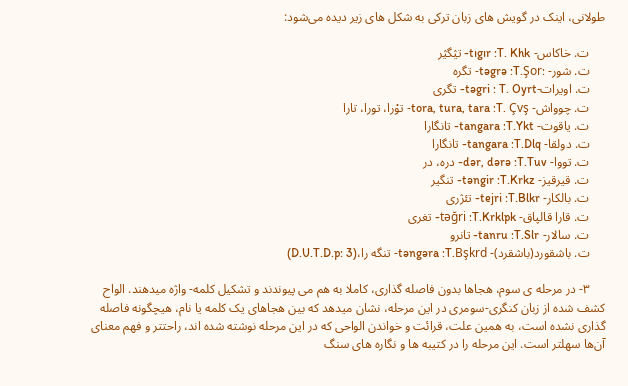طولانی، اینک در گویش های زبان ترکی به شکل های زیر دیده می‌شود:

     ت. خاکاس- tıgır :T. Khk- تؽگؽر
     ت. شور- :təgrə :T.Şor- تگره
     ت. اویرات-təgri : T. Oyrt- تگری
     ت. چوواش- tora, tura, tara :T. Çvş- توْرا، تورا، تارا
     ت. یاقوت- tangara :T.Ykt- تانگارا
     ت. دولقا- tangara :T.Dlq- تانگارا
     ت. تووا- dər, dərə :T.Tuv- دره، در
     ت. قیرقیز- təngir :T.Krkz- تنگیر
     ت. بالکار- tejri :T.Blkr- تئژری
     ت. قارا قالپاق- təğri :T.Krklpk- تغری
     ت. سالار- tanru :T.Slr- تانرو
     ت. باشقورد(باشقرد)- təngəra :T.Bşkrd- تنگه را،(D.U.T.D.p: 3)

     ۳- در مرحله ی سوم، هجاها بدون فاصله گذاری، کاملا به هم می پیوندند و تشکیل کلمه- واژه میدهند. الواح کشف شده از زبان کنگری-سومری در این مرحله، نشان میدهد که بین هجاهای یک کلمه یا نام، هیچگونه فاصله گذاری نشده است، به همین علت، قرائت و خواندن الواحی که در این مرحله نوشته شده اند، راحتتر و فهم معنای آن‌ها سهلتر است. این مرحله را در کتیبه ها و نگاره های سنگ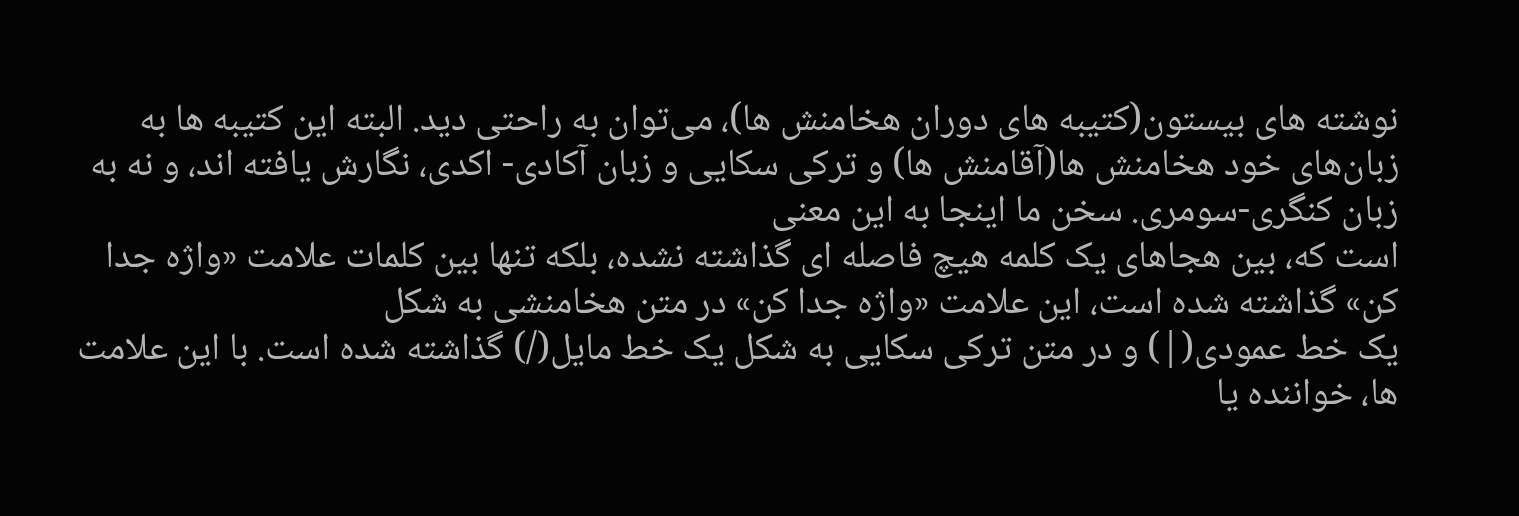نوشته های بیستون(کتیبه های دوران هخامنش ها)، می‌توان به راحتی دید. البته این کتیبه ها به زبان‌های خود هخامنش ها(آقامنش ها) و ترکی سکایی و زبان آکادی- اکدی، نگارش یافته اند، و نه به زبان کنگری-سومری. سخن ما اینجا به این معنی
است که، بین هجاهای یک کلمه هیچ فاصله ای گذاشته نشده، بلکه تنها بین کلمات علامت «واژه جدا کن» گذاشته شده است، این علامت «واژه جدا کن» در متن هخامنشی به شکل
یک خط عمودی(|) و در متن ترکی سکایی به شکل یک خط مایل(/) گذاشته شده است. با این علامت ها، خواننده یا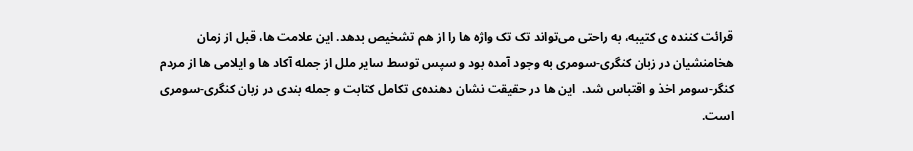قرائت کننده ی کتیبه، به راحتی می‌تواند تک تک واژه ها را از هم تشخیص بدهد. این علامت ها، قبل از زمان هخامنشیان در زبان کنگری-سومری به وجود آمده بود و سپس توسط سایر ملل از جمله آکاد ها و ایلامی ها از مردم کنگر-سومر اخذ و اقتباس شد.  این ها در حقیقت نشان دهنده‌ی تکامل کتابت و جمله بندی در زبان کنگری-سومری است.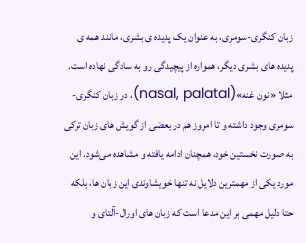زبان کنگری-سومری، به عنوان یک پدیده ی بشری، مانند همه ی پدیده های بشری دیگر، همواره از پیچیدگی رو به سادگی نهاده است. مثلا «نون غنه»(nasal, palatal)، در زبان کنگری-سومری وجود داشته و تا امروز هم در بعضی از گویش های زبان ترکی به صورت نخستین خود، همچنان ادامه یافته و مشاهده می‌شود. این مورد یکی از مهمترین دلایل نه تنها خویشاوندی این زبان ها، بلکه حتا دلیل مهمی بر این مدعا است که زبان های اورال-آلتای و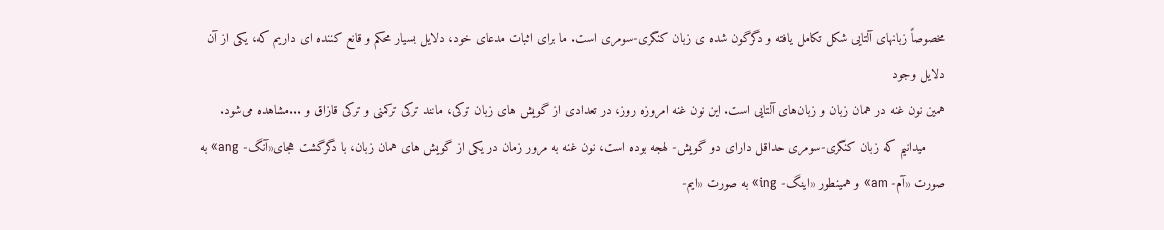مخصوصاً زبانهای آلتایی شکل تکامل یافته و دگرگون شده ی زبان کنگری-سومری است. ما برای اثبات مدعای خود، دلایل بسیار محکم و قانع کننده ای داریم که، یکی از آن دلایل وجود
همین نون غنه در همان زبان و زبان‌های آلتایی است. این نون غنه امروزه روز، در تعدادی از گویش های زبان ترکی، مانند ترکی ترکمنی و ترکی قازاق و ...مشاهده می‌شود.
     میدانیم که زبان کنگری-سومری حداقل دارای دو گویش- لهجه بوده است، نون غنه به مرور زمان در یکی از گویش های همان زبان، با دگرگشت هجای«آنگ- ang» به صورت «آم- am» و همینطور «اینگ- ing» به صورت «ایم-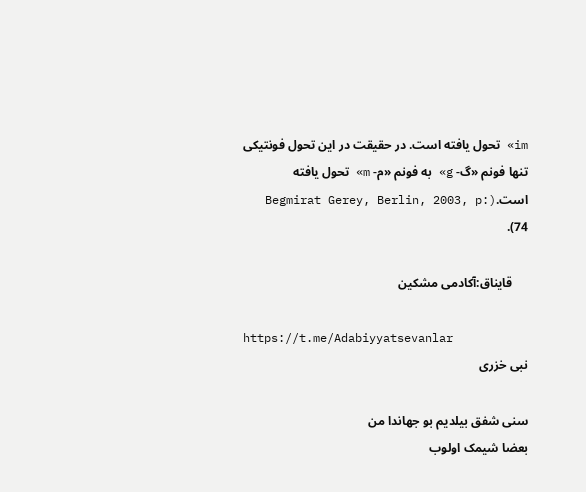im» تحول یافته است. در حقیقت در این تحول فونتیکی تنها فونم «گ- g» به فونم «م- m» تحول یافته است.(Begmirat Gerey, Berlin, 2003, p: 74).

     قایناق:آکادمی مشکین

https://t.me/Adabiyyatsevanlar
نبی خزری

سنی شفق بیلدیم بو جهاندا من
بعضا شیمک اولوب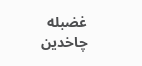غضبله چاخدین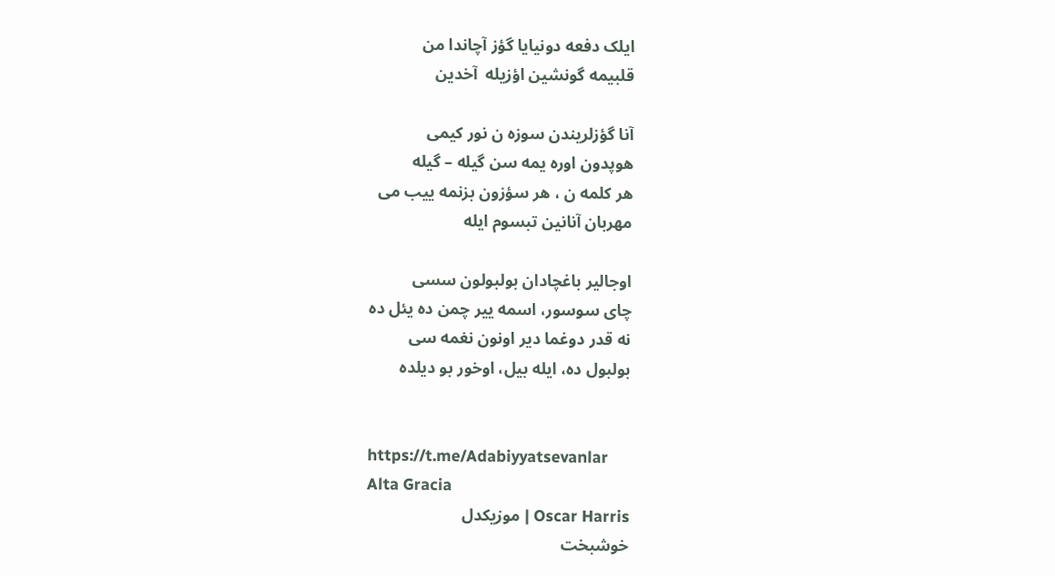ایلک دفعه دونیایا گؤز آچاندا من
قلبیمه گونشین اؤزیله  آخدین

آنا گؤزلریندن سوزه ن نور کیمی
هوپدون اوره یمه سن گیله – گیله
هر کلمه ن ، هر سؤزون بزنمه ییب می
مهربان آنانین تبسوم ایله

اوجالیر باغچادان بولبولون سسی
چای سوسور، اسمه ییر چمن ده یئل ده
نه قدر دوغما دیر اونون نغمه سی
بولبول ده، ایله بیل، اوخور بو دیلده


https://t.me/Adabiyyatsevanlar
Alta Gracia
Oscar Harris | موزیکدل
خوشبخت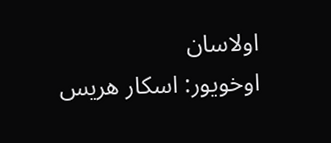اولاسان
اوخویور: اسکار هریس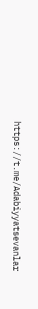https://t.me/Adabiyyatsevanlar